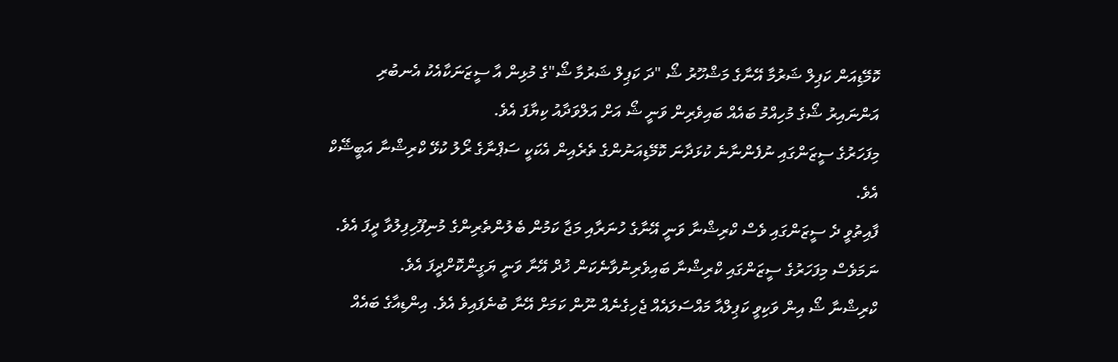ކޮމޭޑިއަން ކަޕިލް ޝަރުމާ އޭނާގެ މަޝްހޫރު ޝޯ "ދަ ކަޕިލް ޝަރުމާ ޝޯ"ގެ މުޅިން އާ ސީޒަނަކާއެކު އެނބުރި އަންނައިރު ޝޯގެ މުހިއްމު ބައެއް ބައިވެރިން ވަނީ ޝޯ އަށް އަލްވަދާއު ކިޔާފަ އެވެ.
މިފަހަރުގެ ސީޒަންގައި ނުފެންނާނެ ކުޅަދާނަ ކޮމޭޑިއަނުންގެ ތެރެއިން އެކަކީ ސަޕްނާގެ ރޯލު ކުޅޭ ކްރިޝްނާ އަބީޝޭކް އެވެ.
ފާއިތުވީ ދެ ސީޒަންގައި ވެސް ކްރިޝްނާ ވަނީ އޭނާގެ ހުނަރާއި މަޖާ ކަމުން ބެލުންތެރިންގެ މުނިފޫހިފިލުވާ ދީފަ އެވެ. ނަމަވެސް މިފަހަރުގެ ސީޒަންގައި ކްރިޝްނާ ބައިވެރިނުވާނެކަން ޚުދް އޭނާ ވަނީ ޔަގީންކޮށްދީފަ އެވެ.
ކްރިޝްނާ ޝޯ އިން ވަކިވީ ކަޕިލްއާ މައްސަލައެއް ޖެހިގެނެއް ނޫން ކަމަށް އޭނާ ބުނެފައިވެ އެވެ. އިންޑިއާގެ ބައެއް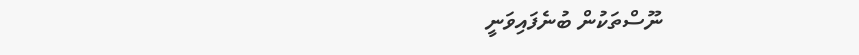ނޫސްތަކުން ބުނެފައިވަނީ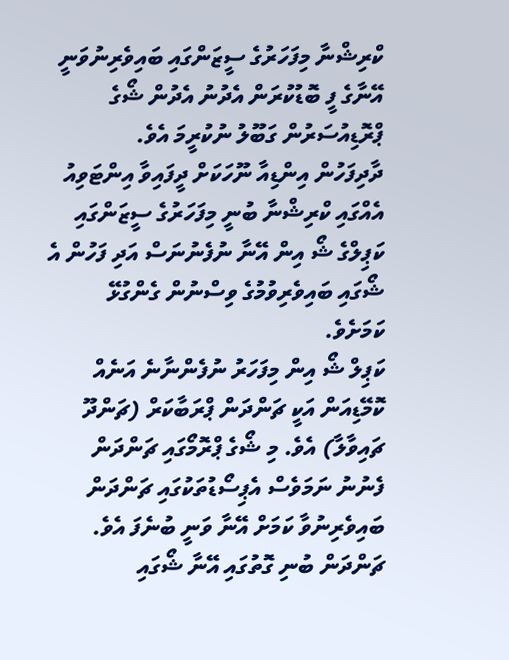ކްރިޝްނާ މިފަހަރުގެ ސީޒަންގައި ބައިވެރިނުވަނީ އޭނާގެ ފީ ބޮޑުކުރަން އެދުނު އެދުން ޝޯގެ ޕްރޮޑިއުސަރުން ގަބޫލު ނުކުރީމަ އެވެ.
ދާދިފަހުން އިންޑިއާ ނޫހަކަށް ދީފައިވާ އިންޓަވިއު އެއްގައި ކްރިޝްނާ ބުނީ މިފަހަރުގެ ސީޒަންގައި ކަޕިލްގެ ޝޯ އިން އޭނާ ނުފެނުނަސް އަދި ފަހުން އެ ޝޯގައި ބައިވެރިވުމުގެ ވިސްނުން ގެންގުޅޭ ކަމަށެވެ.
ކަޕިލް ޝޯ އިން މިފަހަރު ނުފެންނާނެ އަނެއް ކޮމޭޑިއަން އަކީ ޗަންދަން ޕްރަބާކަރް (ޗަންދޫ ޗައިވާލާ) އެވެ. މި ޝޯގެ ޕްރޮމޯގައި ޗަންދަން ފެނުނު ނަމަވެސް އެޕިސޯޑުތަކުގައި ޗަންދަން ބައިވެރިނުވާ ކަމަށް އޭނާ ވަނީ ބުނެފަ އެވެ.
ޗަންދަން ބުނި ގޮތުގައި އޭނާ ޝޯގައި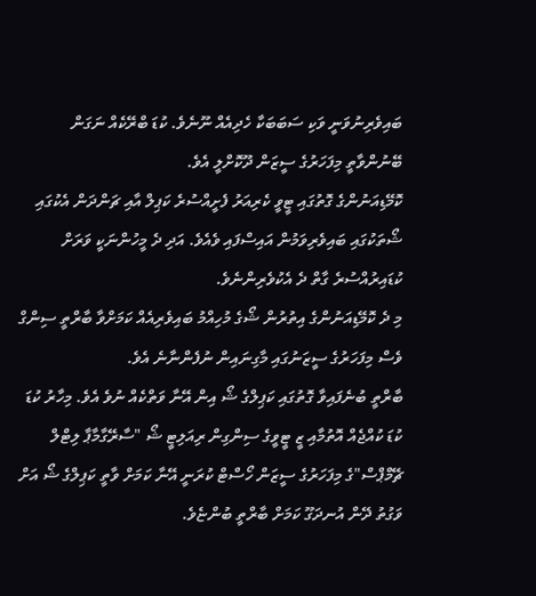ބައިވެރިނުވަނީ ވަކި ސަބަބަކާ ހެދިއެއް ނޫނެވެ. ކުޑަ ބްރޭކެއް ނަގަން ބޭނުންވާތީ މިފަހަރުގެ ސީޒަން ދޫކޮށްލީ އެވެ.
ކޮމޭޑިއަނުންގެ ގޮތުގައި ޓީވީ ކެރިއަރު ފެށީއްސުރެ ކަޕިލް އާއި ޗަންދަން އެކުގައި ޝޯތަކުގައި ބައިވެރިވަމުން އައިސްފައި ވެއެވެ. އަދި ދެ މީހުންނަކީ ވަރަށް ކުޑައިރުއްސުރެ ގާތް ދެ އެކުވެރިންނެވެ.
މި ދެ ކޮމޭޑިއަނުންގެ އިތުރުން ޝޯގެ މުހިއްމު ބައިވެރިއެއް ކަމަށްވާ ބާރްތީ ސިންގް ވެސް މިފަހަރުގެ ސީޒަނުގައި މާގިނައިން ނުފެންނާނެ އެވެ.
ބާރްތީ ބުނެފައިވާ ގޮތުގައި ކަޕިލްގެ ޝޯ އިން އޭނާ ވަތްކެއް ނުވެ އެވެ. މިހާރު ކުޑަ ކުޑަ ކުއްޖެއް އޮތުމާއި ޒީ ޓީވީގެ ސިންގިން ރިއަލިޓީ ޝޯ "ސާރޭގާމާޕާ ލިޓްލް ޗޭމްޕްސް"ގެ މިފަހަރުގެ ސީޒަން ހޯސްޓް ކުރަނީ އޭނާ ކަމަށް ވާތީ ކަޕިލްގެ ޝޯ އަށް ވަގުތު ދޭން އުނދަގޫ ކަމަށް ބާރްތީ ބުންޏެވެ.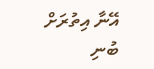އޭނާ އިތުރަށް ބުނި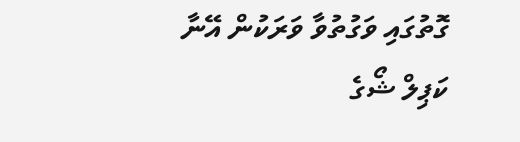ގޮތުގައި ވަގުތުވާ ވަރަކުން އޭނާ ކަޕިލް ޝޯގެ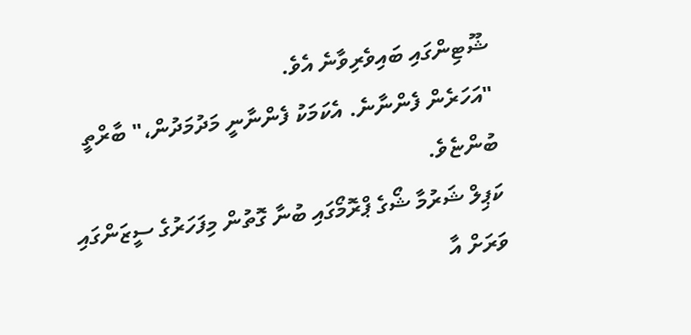ޝޫޓިންގައި ބައިވެރިވާނެ އެވެ.
"އަހަރެން ފެންނާނެ. އެކަމަކު ފެންނާނީ މަދުމަދުން،" ބާރްތީ ބުންޏެވެ.
ކަޕިލް ޝަރުމާ ޝޯގެ ޕްރޮމޯގައި ބުނާ ގޮތުން މިފަހަރުގެ ސީޒަންގައި ވަރަށް އާ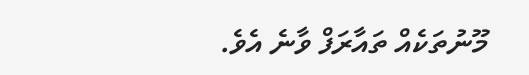މޫނުތަކެއް ތައާރަފް ވާނެ އެވެ.